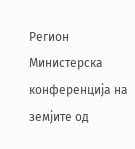Регион
Министерска конференција на земјите од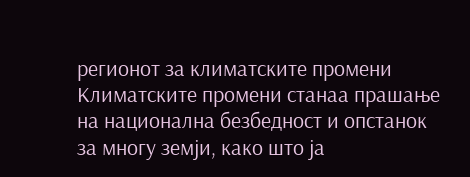регионот за климатските промени
Климатските промени станаа прашање на национална безбедност и опстанок за многу земји, како што ја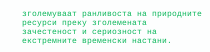зголемуваат ранливоста на природните ресурси преку зголемената зачестеност и сериозност на екстремните временски настани.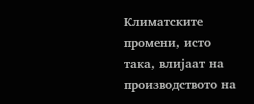Климатските промени, исто така, влијаат на производството на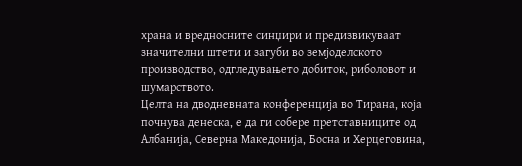храна и вредносните синџири и предизвикуваат значителни штети и загуби во земјоделското производство, одгледувањето добиток, риболовот и шумарството.
Целта на дводневната конференција во Тирана, која почнува денеска, е да ги собере претставниците од Албанија, Северна Македонија, Босна и Херцеговина,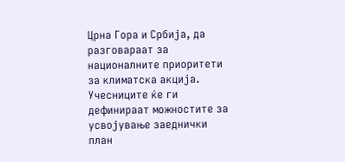Црна Гора и Србија, да разговараат за националните приоритети за климатска акција. Учесниците ќе ги дефинираат можностите за усвојување заеднички план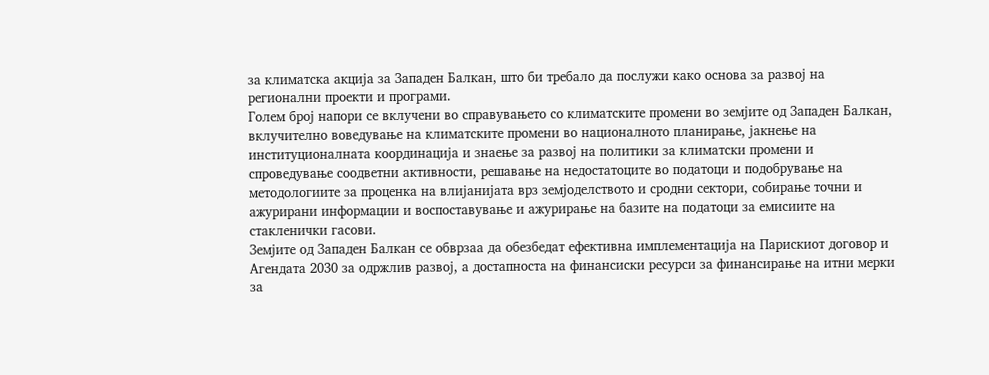за климатска акција за Западен Балкан, што би требало да послужи како основа за развој на регионални проекти и програми.
Голем број напори се вклучени во справувањето со климатските промени во земјите од Западен Балкан, вклучително воведување на климатските промени во националното планирање, јакнење на институционалната координација и знаење за развој на политики за климатски промени и спроведување соодветни активности, решавање на недостатоците во податоци и подобрување на методологиите за проценка на влијанијата врз земјоделството и сродни сектори, собирање точни и ажурирани информации и воспоставување и ажурирање на базите на податоци за емисиите на стакленички гасови.
Земјите од Западен Балкан се обврзаа да обезбедат ефективна имплементација на Парискиот договор и Агендата 2030 за одржлив развој, а достапноста на финансиски ресурси за финансирање на итни мерки за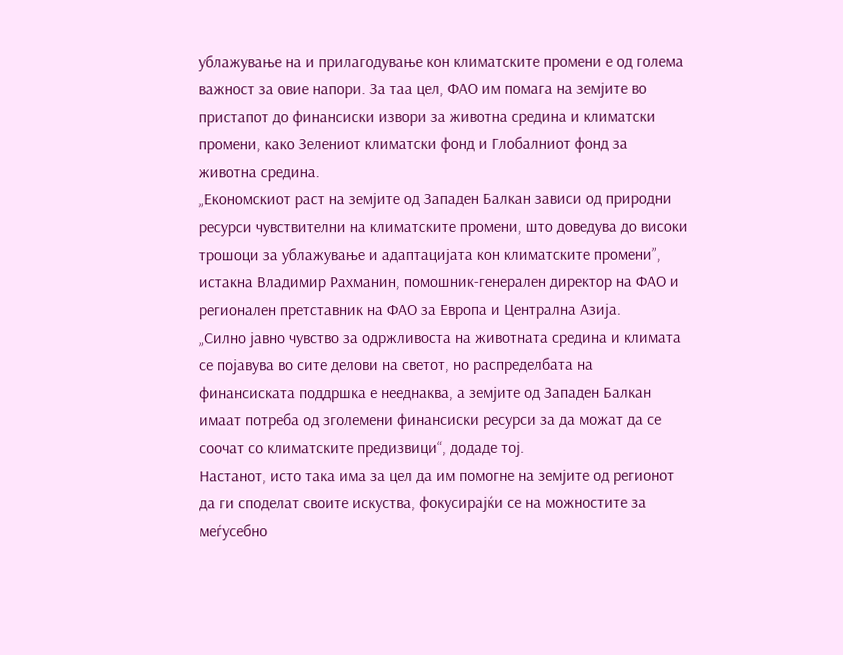ублажување на и прилагодување кон климатските промени е од голема важност за овие напори. За таа цел, ФАО им помага на земјите во пристапот до финансиски извори за животна средина и климатски промени, како Зелениот климатски фонд и Глобалниот фонд за животна средина.
„Економскиот раст на земјите од Западен Балкан зависи од природни ресурси чувствителни на климатските промени, што доведува до високи трошоци за ублажување и адаптацијата кон климатските промени”, истакна Владимир Рахманин, помошник-генерален директор на ФАО и регионален претставник на ФАО за Европа и Централна Азија.
„Силно јавно чувство за одржливоста на животната средина и климата се појавува во сите делови на светот, но распределбата на финансиската поддршка е нееднаква, а земјите од Западен Балкан имаат потреба од зголемени финансиски ресурси за да можат да се соочат со климатските предизвици“, додаде тој.
Настанот, исто така има за цел да им помогне на земјите од регионот да ги споделат своите искуства, фокусирајќи се на можностите за меѓусебно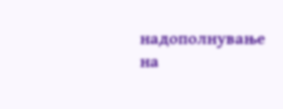надополнување на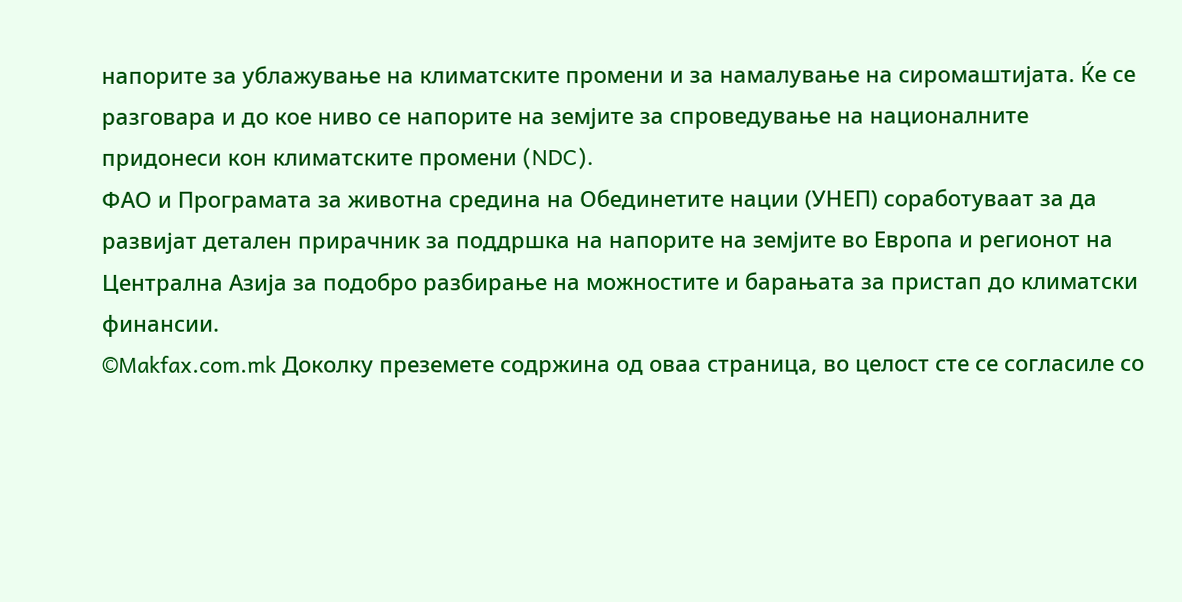напорите за ублажување на климатските промени и за намалување на сиромаштијата. Ќе се разговара и до кое ниво се напорите на земјите за спроведување на националните придонеси кон климатските промени (NDC).
ФАО и Програмата за животна средина на Обединетите нации (УНЕП) соработуваат за да развијат детален прирачник за поддршка на напорите на земјите во Европа и регионот на Централна Азија за подобро разбирање на можностите и барањата за пристап до климатски финансии.
©Makfax.com.mk Доколку преземете содржина од оваа страница, во целост сте се согласиле со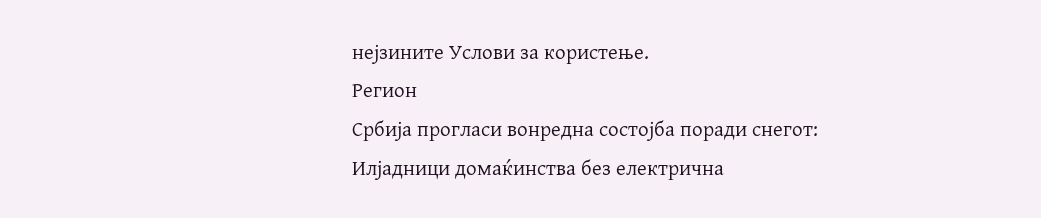нејзините Услови за користење.
Регион
Србија прогласи вонредна состојба поради снегот: Илјадници домаќинства без електрична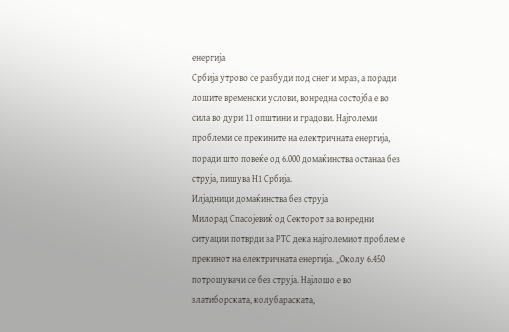енергија
Србија утрово се разбуди под снег и мраз, а поради лошите временски услови, вонредна состојба е во сила во дури 11 општини и градови. Најголеми проблеми се прекините на електричната енергија, поради што повеќе од 6.000 домаќинства останаа без струја, пишува Н1 Србија.
Илјадници домаќинства без струја
Милорад Спасојевиќ од Секторот за вонредни ситуации потврди за РТС дека најголемиот проблем е прекинот на електричната енергија. „Околу 6.450 потрошувачи се без струја. Најлошо е во златиборската, колубараската,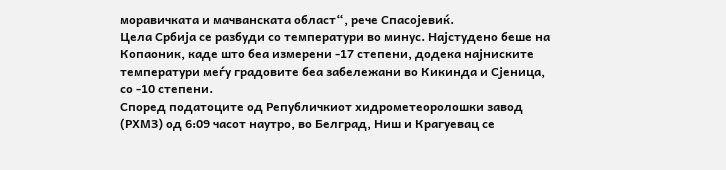моравичката и мачванската област“, рече Спасојевиќ.
Цела Србија се разбуди со температури во минус. Најстудено беше на Копаоник, каде што беа измерени -17 степени, додека најниските температури меѓу градовите беа забележани во Кикинда и Сјеница, со -10 степени.
Според податоците од Републичкиот хидрометеоролошки завод (РХМЗ) од 6:09 часот наутро, во Белград, Ниш и Крагуевац се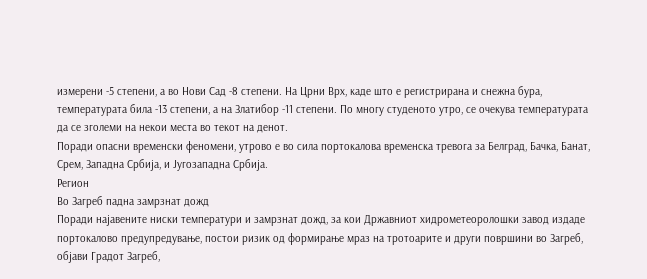измерени -5 степени, а во Нови Сад -8 степени. На Црни Врх, каде што е регистрирана и снежна бура, температурата била -13 степени, а на Златибор -11 степени. По многу студеното утро, се очекува температурата да се зголеми на некои места во текот на денот.
Поради опасни временски феномени, утрово е во сила портокалова временска тревога за Белград, Бачка, Банат, Срем, Западна Србија, и Југозападна Србија.
Регион
Во Загреб падна замрзнат дожд
Поради најавените ниски температури и замрзнат дожд, за кои Државниот хидрометеоролошки завод издаде портокалово предупредување, постои ризик од формирање мраз на тротоарите и други површини во Загреб, објави Градот Загреб,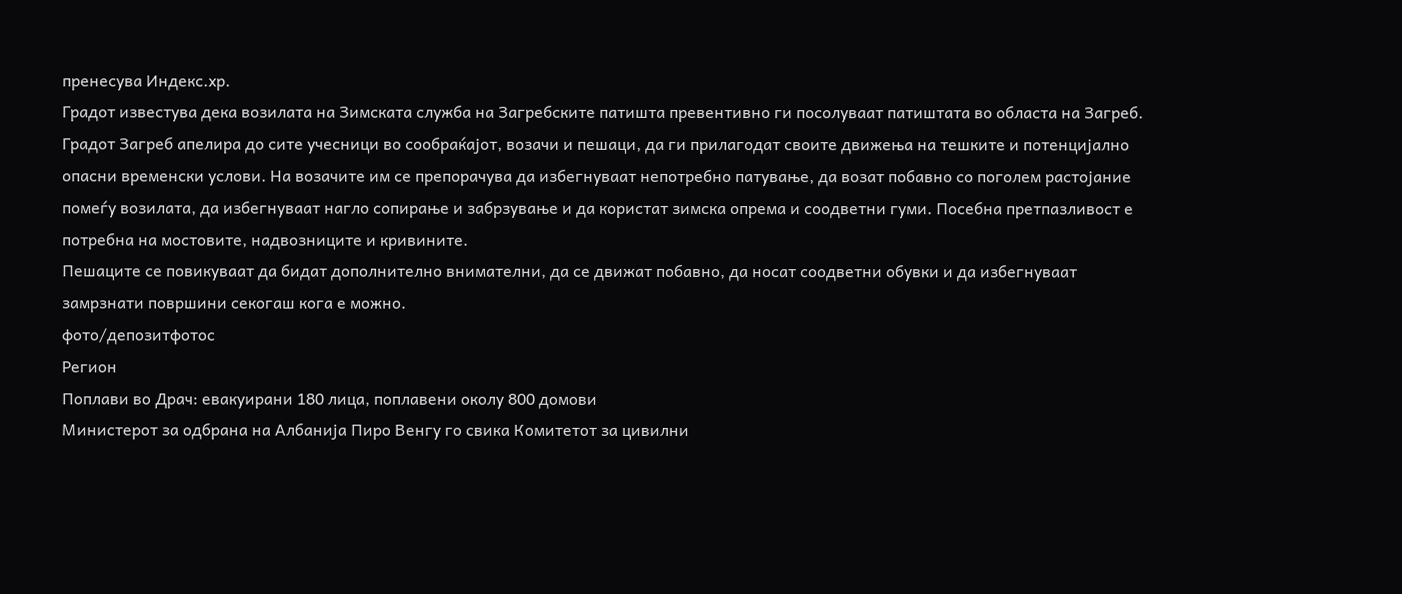пренесува Индекс.хр.
Градот известува дека возилата на Зимската служба на Загребските патишта превентивно ги посолуваат патиштата во областа на Загреб.
Градот Загреб апелира до сите учесници во сообраќајот, возачи и пешаци, да ги прилагодат своите движења на тешките и потенцијално опасни временски услови. На возачите им се препорачува да избегнуваат непотребно патување, да возат побавно со поголем растојание помеѓу возилата, да избегнуваат нагло сопирање и забрзување и да користат зимска опрема и соодветни гуми. Посебна претпазливост е потребна на мостовите, надвозниците и кривините.
Пешаците се повикуваат да бидат дополнително внимателни, да се движат побавно, да носат соодветни обувки и да избегнуваат замрзнати површини секогаш кога е можно.
фото/депозитфотос
Регион
Поплави во Драч: евакуирани 180 лица, поплавени околу 800 домови
Министерот за одбрана на Албанија Пиро Венгу го свика Комитетот за цивилни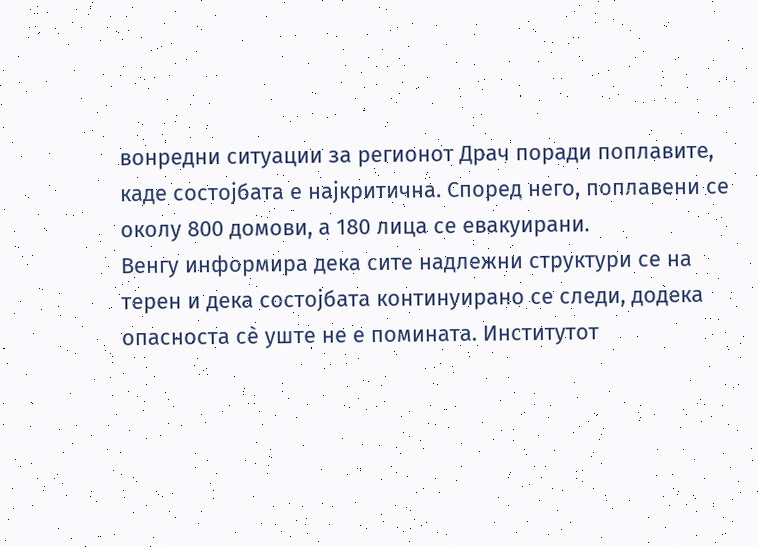вонредни ситуации за регионот Драч поради поплавите, каде состојбата е најкритична. Според него, поплавени се околу 800 домови, а 180 лица се евакуирани.
Венгу информира дека сите надлежни структури се на терен и дека состојбата континуирано се следи, додека опасноста сè уште не е помината. Институтот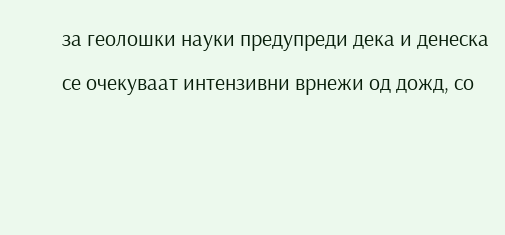за геолошки науки предупреди дека и денеска се очекуваат интензивни врнежи од дожд, со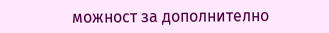можност за дополнително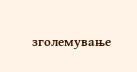зголемување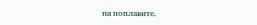на поплавите.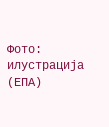Фото: илустрација (ЕПА)